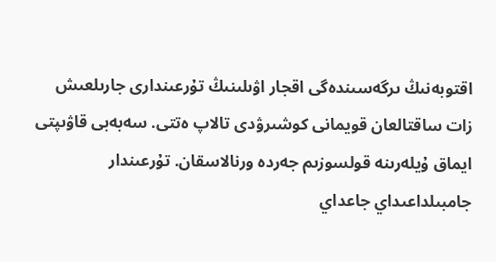اقتوبەنىڭ ىرگەسىندەگى اقجار اۋىلىنىڭ تۇرعىندارى جارىلعىش زات ساقتالعان قويمانى كوشىرۋدى تالاپ ەتتى. سەبەبى قاۋىپتى ايماق ۇيلەرىنە قولسوزىم جەردە ورنالاسقان. تۇرعىندار جامبىلداعىداي جاعداي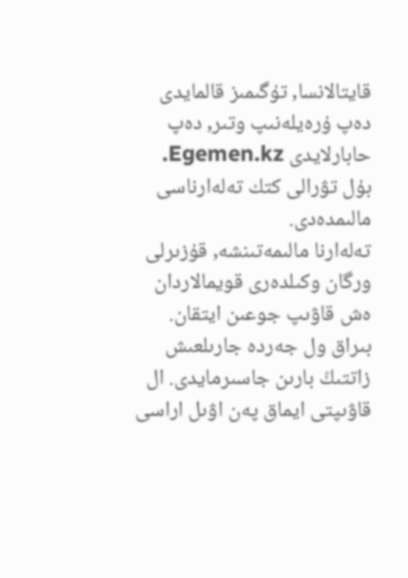قايتالانسا, تۇگىمىز قالمايدى دەپ ۇرەيلەنىپ وتىر, دەپ حابارلايدى Egemen.kz.
بۇل تۋرالى كتك تەلەارناسى مالىمدەدى.
تەلەارنا مالىمەتىنشە, قۇزىرلى ورگان وكىلدەرى قويمالاردان ەش قاۋىپ جوعىن ايتقان. بىراق ول جەردە جارىلعىش زاتتىڭ بارىن جاسىرمايدى. ال قاۋىپتى ايماق پەن اۋىل اراسى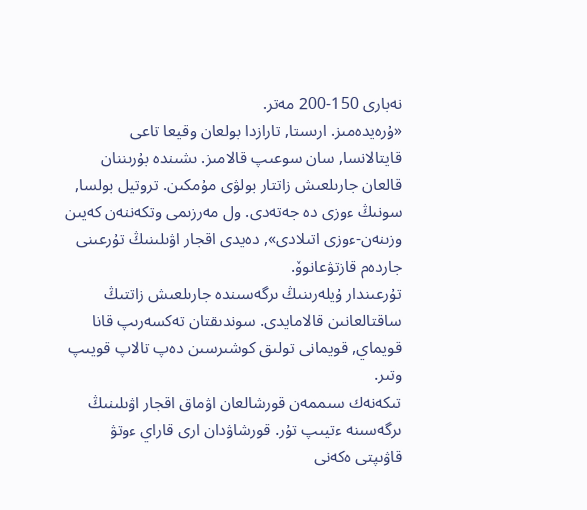نەبارى 150-200 مەتر.
«ۇرەيدەمىز. ارىستا, تارازدا بولعان وقيعا تاعى قايتالانسا, سان سوعىپ قالامىز. ىشىندە بۇرىننان قالعان جارىلعىش زاتتار بولۋى مۇمكىن. تروتيل بولسا, سونىڭ ءوزى دە جەتەدى. ول مەرزىمى وتكەننەن كەيىن وزىنەن-ءوزى اتىلادى», دەيدى اقجار اۋىلىنىڭ تۇرعىنى جاردەم قازتۋعانوۆ.
تۇرعىندار ۇيلەرىنىڭ ىرگەسىندە جارىلعىش زاتتىڭ ساقتالعانىن قالامايدى. سوندىقتان تەكسەرىپ قانا قويماي, قويمانى تولىق كوشىرسىن دەپ تالاپ قويىپ وتىر.
تىكەنەك سىممەن قورشالعان اۋماق اقجار اۋىلىنىڭ ىرگەسىنە ءتيىپ تۇر. قورشاۋدان ارى قاراي ءوتۋ قاۋىپتى ەكەنى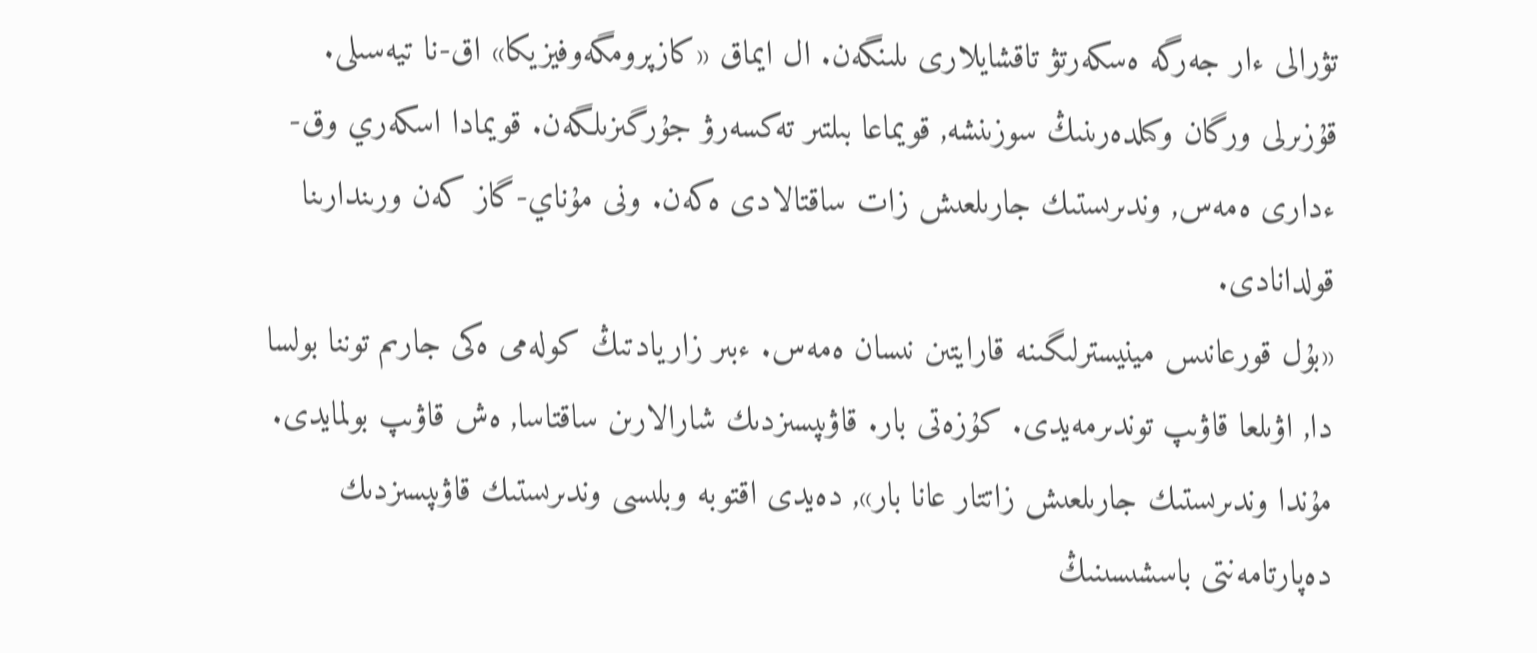تۋرالى ءار جەرگە ەسكەرتۋ تاقشايلارى ىلىنگەن. ال ايماق «كازپرومگەوفيزيكا» اق-نا تيەسىلى.
قۇزىرلى ورگان وكىلدەرىنىڭ سوزىنشە, قويماعا بىلتىر تەكسەرۋ جۇرگىزىلگەن. قويمادا اسكەري وق-ءدارى ەمەس, وندىرىستىك جارىلعىش زات ساقتالادى ەكەن. ونى مۇناي-گاز كەن ورىندارىنا قولدانادى.
«بۇل قورعانىس مينيسترلىگىنە قارايتىن نىسان ەمەس. ءبىر زاريادتىڭ كولەمى ەكى جارىم توننا بولسا دا, اۋىلعا قاۋىپ توندىرمەيدى. كۇزەتى بار. قاۋىپسىزدىك شارالارىن ساقتاسا, ەش قاۋىپ بولمايدى. مۇندا وندىرىستىك جارىلعىش زاتتار عانا بار», دەيدى اقتوبە وبلىسى وندىرىستىك قاۋىپسىزدىك دەپارتامەنتى باسشىسىنىڭ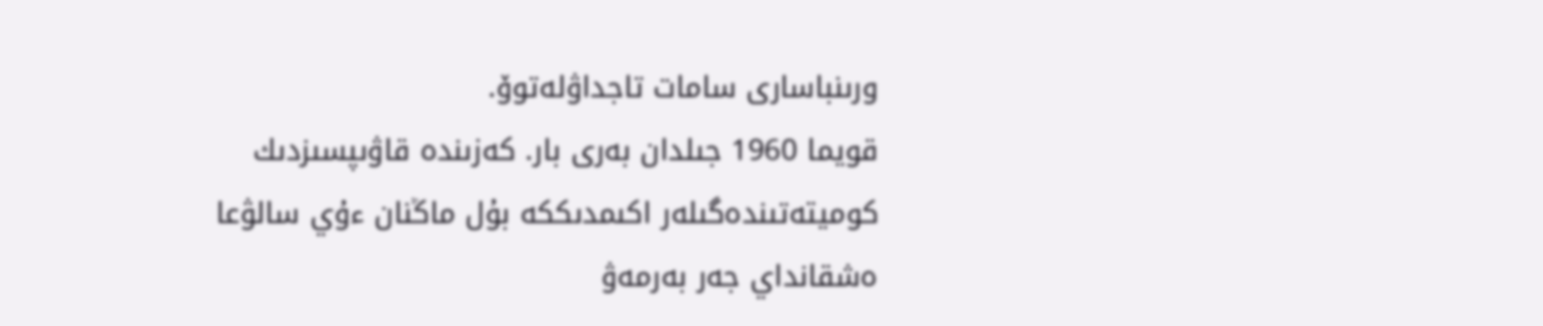ورىنباسارى سامات تاجداۋلەتوۆ.
قويما 1960 جىلدان بەرى بار. كەزىندە قاۋىپسىزدىك كوميتەتىندەگىلەر اكىمدىككە بۇل ماڭنان ءۇي سالۋعا ەشقانداي جەر بەرمەۋ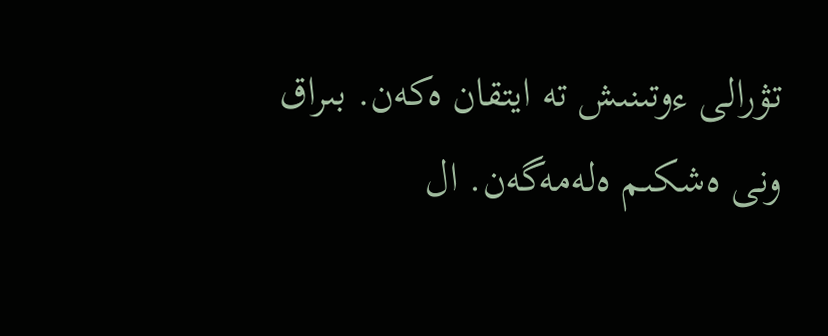تۋرالى ءوتىنىش تە ايتقان ەكەن. بىراق ونى ەشكىم ەلەمەگەن. ال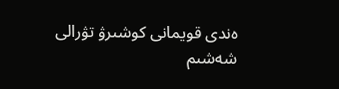ەندى قويمانى كوشىرۋ تۋرالى شەشىم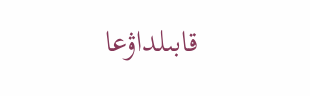قابىلداۋعا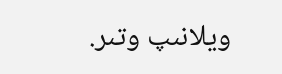ويلانىپ وتىر.